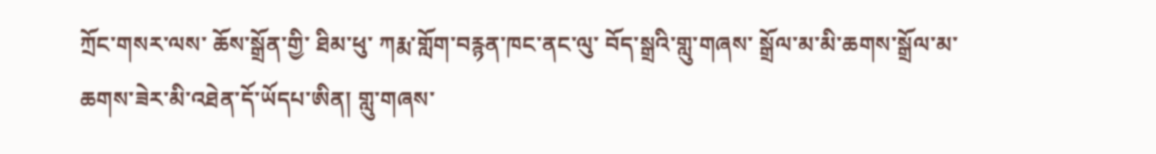ཀྲོང་གསར་ལས་ ཆོས་སྒྲོན་གྱི་ ཐིམ་ཕུ་ ཀརྨ་གློག་བརྙན་ཁང་ནང་ལུ་ བོད་སྒྲའི་གླུ་གཞས་ སྒྲོལ་མ་མི་ཆགས་སྒྲོལ་མ་ཆགས་ཟེར་མི་འཐེན་དོ་ཡོདཔ་ཨིན། གླུ་གཞས་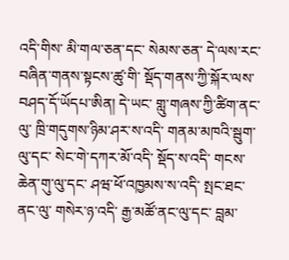འདི་གིས་ མི་གལ་ཅན་དང་ སེམས་ཅན་ དེ་ལས་རང་བཞིན་གནས་སྟངས་ཚུ་གི་ སྡོད་གནས་ཀྱི་སྐོར་ལས་བཤད་དོ་ཡོདཔ་ཨིན། དེ་ཡང་ གླུ་གཞས་ཀྱི་ཚིག་ནང་ལུ་ ཁྲི་གདུགས་ཉིམ་ཤར་ས་འདི་ གནམ་མཁའི་སྦུག་ལུ་དང་ སེང་གེ་དཀར་མོ་འདི་ སྡོད་ས་འདི་ གངས་ཆེན་གུ་ལུ་དང་ ཤཝ་ཕོ་འཁྱམས་ས་འདི་ སྤང་ཐང་ནང་ལུ་ གསེར་ཉ་འདི་ རྒྱ་མཚོ་ནང་ལུ་དང་ བླམ་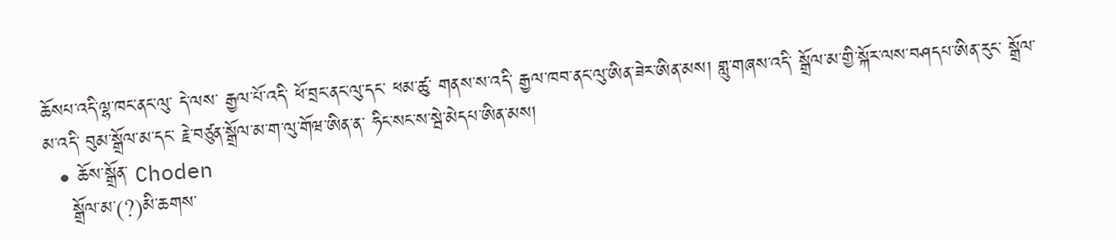ཆོསཔ་འདི་ལྷ་ཁང་ནང་ལུ་ དེ་ལས་ རྒྱལ་པོ་འདི་ ཕོ་བྲང་ནང་ལུ་དང་ ཕམ་ཚུ་ གནས་ས་འདི་ རྒྱལ་ཁབ་ནང་ལུ་ཨིན་ཟེར་ཨིན་མས། གླུ་གཞས་འདི་ སྒྲོལ་མ་གྱི་སྐོར་ལས་བཤདཔ་ཨིན་རུང་ སྒྲོལ་མ་འདི་ བུམ་སྒྲོལ་མ་དང་ རྗེ་བཙུན་སྒྲོལ་མ་ག་ལུ་གོཝ་ཨིན་ན་ ཧིང་སང་ས་སྦེ་མེདཔ་ཨིན་མས།
  • ཆོས་སྒྲོན་ Choden
    སྒྲོལ་མ་(?)མི་ཆགས་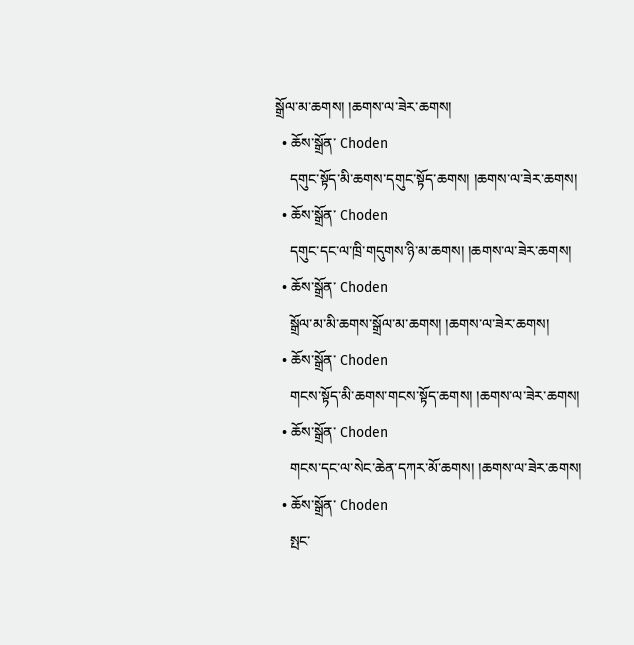སྒྲོལ་མ་ཆགས། །ཆགས་ལ་ཟེར་ཆགས།
  • ཆོས་སྒྲོན་ Choden
    དགུང་སྟོད་མི་ཆགས་དགུང་སྟོད་ཆགས། །ཆགས་ལ་ཟེར་ཆགས།
  • ཆོས་སྒྲོན་ Choden
    དགུང་དང་ལ་ཁྲི་གདུགས་ཉི་མ་ཆགས། །ཆགས་ལ་ཟེར་ཆགས།
  • ཆོས་སྒྲོན་ Choden
    སྒྲོལ་མ་མི་ཆགས་སྒྲོལ་མ་ཆགས། །ཆགས་ལ་ཟེར་ཆགས།
  • ཆོས་སྒྲོན་ Choden
    གངས་སྟོད་མི་ཆགས་གངས་སྟོད་ཆགས། །ཆགས་ལ་ཟེར་ཆགས།
  • ཆོས་སྒྲོན་ Choden
    གངས་དང་ལ་སེང་ཆེན་དཀར་མོ་ཆགས། །ཆགས་ལ་ཟེར་ཆགས།
  • ཆོས་སྒྲོན་ Choden
    སྤང་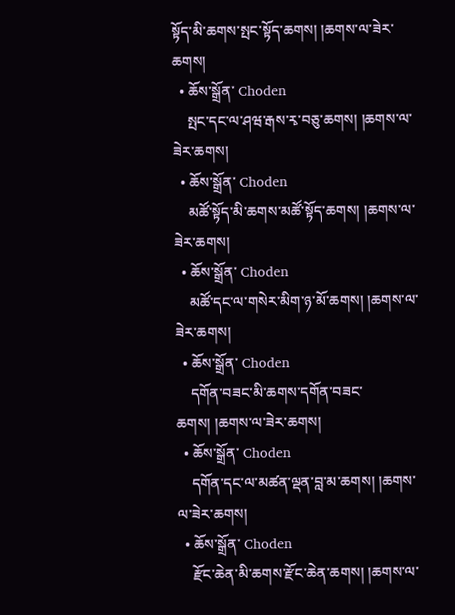སྟོད་མི་ཆགས་སྤང་སྟོད་ཆགས། །ཆགས་ལ་ཟེར་ཆགས།
  • ཆོས་སྒྲོན་ Choden
    སྤང་དང་ལ་ཤཝ་རྒས་རྭ་བཅུ་ཆགས། །ཆགས་ལ་ཟེར་ཆགས།
  • ཆོས་སྒྲོན་ Choden
    མཚོ་སྟོད་མི་ཆགས་མཚོ་སྟོད་ཆགས། །ཆགས་ལ་ཟེར་ཆགས།
  • ཆོས་སྒྲོན་ Choden
    མཚོ་དང་ལ་གསེར་མིག་ཉ་མོ་ཆགས། །ཆགས་ལ་ཟེར་ཆགས།
  • ཆོས་སྒྲོན་ Choden
    དགོན་བཟང་མི་ཆགས་དགོན་བཟང་ཆགས། །ཆགས་ལ་ཟེར་ཆགས།
  • ཆོས་སྒྲོན་ Choden
    དགོན་དང་ལ་མཚན་ལྡན་བླ་མ་ཆགས། །ཆགས་ལ་ཟེར་ཆགས།
  • ཆོས་སྒྲོན་ Choden
    རྫོང་ཆེན་མི་ཆགས་རྫོང་ཆེན་ཆགས། །ཆགས་ལ་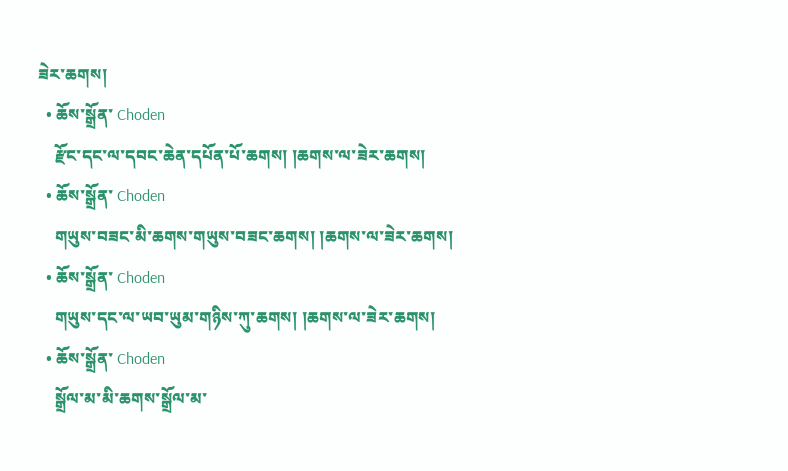ཟེར་ཆགས།
  • ཆོས་སྒྲོན་ Choden
    རྫོང་དང་ལ་དབང་ཆེན་དཔོན་པོ་ཆགས། །ཆགས་ལ་ཟེར་ཆགས།
  • ཆོས་སྒྲོན་ Choden
    གཡུས་བཟང་མི་ཆགས་གཡུས་བཟང་ཆགས། །ཆགས་ལ་ཟེར་ཆགས།
  • ཆོས་སྒྲོན་ Choden
    གཡུས་དང་ལ་ཡབ་ཡུམ་གཉིས་ཀུ་ཆགས། །ཆགས་ལ་ཟེར་ཆགས།
  • ཆོས་སྒྲོན་ Choden
    སྒྲོལ་མ་མི་ཆགས་སྒྲོལ་མ་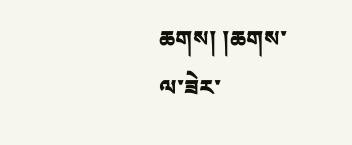ཆགས། །ཆགས་ལ་ཟེར་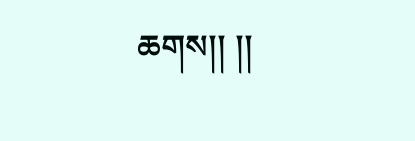ཆགས།། །།